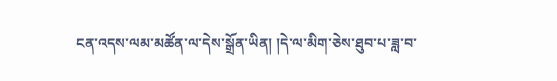ངན་འདས་ལམ་མཚོན་ལ་དེས་སྒྲོན་ཡིན། །དེ་ལ་མིག་ཅེས་ཐུབ་པ་ཟླ་བ་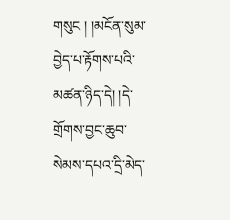གསུང ། །མངོན་སུམ་བྱེད་པ་རྟོགས་པའི་མཚན་ཉིད་དེ། །དེ་གྲོགས་བྱང་ཆུབ་སེམས་དཔའ་དྲི་མེད་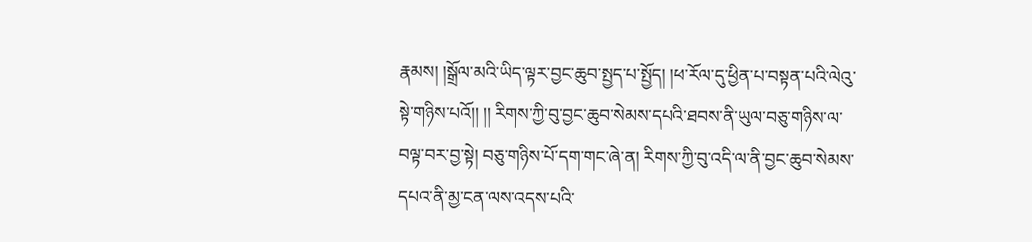རྣམས། །སྒྲོལ་མའི་ཡིད་ལྟར་བྱང་ཆུབ་སྤྱད་པ་སྤྱོད། །ཕ་རོལ་དུ་ཕྱིན་པ་བསྟན་པའི་ལེའུ་སྟེ་གཉིས་པའོ།། །། རིགས་ཀྱི་བུ་བྱང་ཆུབ་སེམས་དཔའི་ཐབས་ནི་ཡུལ་བཅུ་གཉིས་ལ་བལྟ་བར་བྱ་སྟེ། བཅུ་གཉིས་པོ་དག་གང་ཞེ་ན། རིགས་ཀྱི་བུ་འདི་ལ་ནི་བྱང་ཆུབ་སེམས་དཔའ་ནི་མྱ་ངན་ལས་འདས་པའི་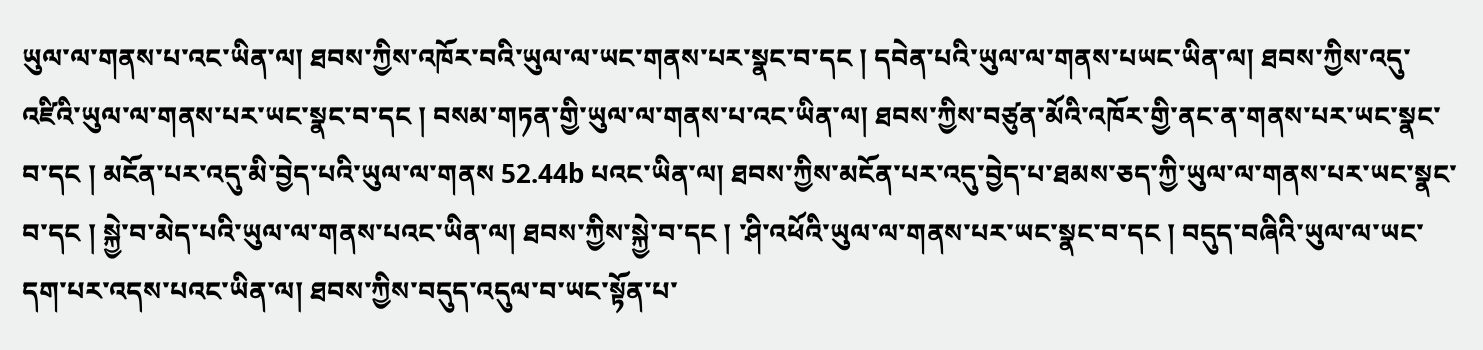ཡུལ་ལ་གནས་པ་འང་ཡིན་ལ། ཐབས་ཀྱིས་འཁོར་བའི་ཡུལ་ལ་ཡང་གནས་པར་སྣང་བ་དང ། དབེན་པའི་ཡུལ་ལ་གནས་པཡང་ཡིན་ལ། ཐབས་ཀྱིས་འདུ་འཛིའི་ཡུལ་ལ་གནས་པར་ཡང་སྣང་བ་དང ། བསམ་གཏན་གྱི་ཡུལ་ལ་གནས་པ་འང་ཡིན་ལ། ཐབས་ཀྱིས་བཙུན་མོའི་འཁོར་གྱི་ནང་ན་གནས་པར་ཡང་སྣང་བ་དང ། མངོན་པར་འདུ་མི་བྱེད་པའི་ཡུལ་ལ་གནས 52.44b པའང་ཡིན་ལ། ཐབས་ཀྱིས་མངོན་པར་འདུ་བྱེད་པ་ཐམས་ཅད་ཀྱི་ཡུལ་ལ་གནས་པར་ཡང་སྣང་བ་དང ། སྐྱེ་བ་མེད་པའི་ཡུལ་ལ་གནས་པའང་ཡིན་ལ། ཐབས་ཀྱིས་སྐྱེ་བ་དང ། ་ཤི་འཕོའི་ཡུལ་ལ་གནས་པར་ཡང་སྣང་བ་དང ། བདུད་བཞིའི་ཡུལ་ལ་ཡང་དག་པར་འདས་པའང་ཡིན་ལ། ཐབས་ཀྱིས་བདུད་འདུལ་བ་ཡང་སྟོན་པ་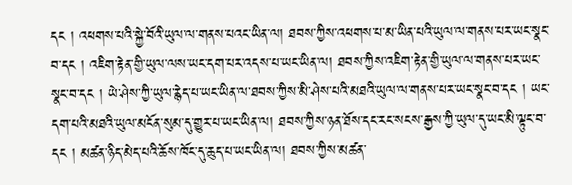དང ། འཕགས་པའི་སྐྱེ་བོའི་ཡུལ་ལ་གནས་པའང་ཡིན་ལ། ཐབས་ཀྱིས་འཕགས་པ་མ་ཡིན་པའི་ཡུལ་ལ་གནས་པར་ཡང་སྣང་བ་དང ། འཇིག་རྟེན་གྱི་ཡུལ་ལས་ཡང་དག་པར་འདས་པ་ཡང་ཡིན་ལ། ཐབས་ཀྱིས་འཇིག་རྟེན་གྱི་ཡུལ་ལ་གནས་པར་ཡང་སྣང་བ་དང ། ཡེ་ཤེས་ཀྱི་ཡུལ་རྙེད་པ་ཡང་ཡིན་ལ་ཐབས་ཀྱིས་མི་ཤེས་པའི་མཐའི་ཡུལ་ལ་གནས་པར་ཡང་སྣང་བ་དང ། ཡང་དག་པའི་མཐའི་ཡུལ་མངོན་སུམ་དུ་གྱུར་པ་ཡང་ཡིན་ལ། ཐབས་ཀྱིས་ཉན་ཐོས་དང་རང་སངས་རྒྱས་ཀྱི་ཡུལ་དུ་ཡང་མི་ལྟུང་བ་དང ། མཚན་ཉིད་མེད་པའི་ཆོས་ཁོང་དུ་ཆུད་པ་ཡང་ཡིན་ལ། ཐབས་ཀྱིས་མཚན་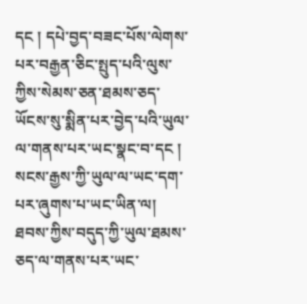དང ། དཔེ་བྱད་བཟང་པོས་ལེགས་པར་བརྒྱན་ཅིང་སྤུད་པའི་ལུས་ཀྱིས་སེམས་ཅན་ཐམས་ཅད་ཡོངས་སུ་སྨིན་པར་བྱེད་པའི་ཡུལ་ལ་གནས་པར་ཡང་སྣང་བ་དང ། སངས་རྒྱས་ཀྱི་ཡུལ་ལ་ཡང་དག་པར་ཞུགས་པ་ཡང་ཡིན་ལ། ཐབས་ཀྱིས་བདུད་ཀྱི་ཡུལ་ཐམས་ཅད་ལ་གནས་པར་ཡང་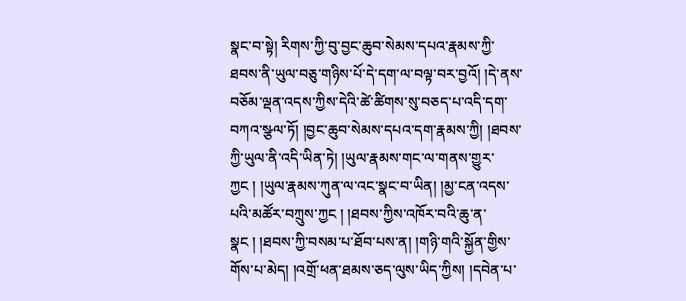སྣང་བ་སྟེ། རིགས་ཀྱི་བུ་བྱང་ཆུབ་སེམས་དཔའ་རྣམས་ཀྱི་ཐབས་ནི་ཡུལ་བཅུ་གཉིས་པོ་དེ་དག་ལ་བལྟ་བར་བྱའོ། །དེ་ནས་བཅོམ་ལྡན་འདས་ཀྱིས་དེའི་ཚེ་ཚིགས་སུ་བཅད་པ་འདི་དག་བཀའ་སྩལ་ཏོ། །བྱང་ཆུབ་སེམས་དཔའ་དག་རྣམས་ཀྱི། །ཐབས་ཀྱི་ཡུལ་ནི་འདི་ཡིན་ཏེ། །ཡུལ་རྣམས་གང་ལ་གནས་གྱུར་ཀྱང ། །ཡུལ་རྣམས་ཀུན་ལ་འང་སྣང་བ་ཡིན། །མྱ་ངན་འདས་པའི་མཚོར་བཀྲུས་ཀྱང ། །ཐབས་ཀྱིས་འཁོར་བའི་ཆུ་ན་སྣང ། །ཐབས་ཀྱི་བསམ་པ་ཐོབ་པས་ན། །གཉི་གའི་སྐྱོན་གྱིས་གོས་པ་མེད། །འགྲོ་ཕན་ཐམས་ཅད་ལུས་ཡིད་ཀྱིས། །དབེན་པ་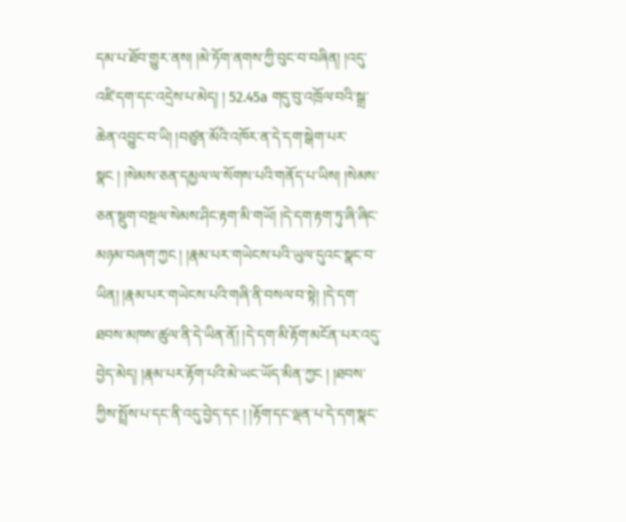དམ་པ་ཐོབ་གྱུར་ནས། །མེ་ཏོག་ནགས་ཀྱི་བུང་བ་བཞིན། །འདུ་འཛི་དག་དང་འདྲེས་པ་མེད། ། 52.45a གདུ་བུ་འཁྲོལ་བའི་སྒྲ་ཆེན་འབྱུང་བ་ཡི། །བཙུན་མོའི་འཁོར་ན་དེ་དག་སྒེག་པར་སྣང ། །སེམས་ཅན་དམྱལ་ལ་སོགས་པའི་གནོད་པ་ཡིས། །སེམས་ཅན་སྡུག་བསྔལ་སེམས་ཤིང་རྟག་མི་གཡོ། །དེ་དག་རྟག་ཏུ་ཞི་ཞིང་མཉམ་བཞག་ཀྱང ། །རྣམ་པར་གཡེངས་པའི་ཡུལ་དུའང་སྣང་བ་ཡིན། །རྣམ་པར་གཡེངས་པའི་གཞི་ནི་བསལ་བ་སྟེ། །དེ་དག་ཐབས་མཁས་ཚུལ་ནི་དེ་ཡིན་ནོ། །དེ་དག་མི་རྟོག་མངོན་པར་འདུ་བྱེད་མེད། །རྣམ་པར་རྟོག་པའི་མེ་ཡང་ཡོད་མིན་ཀྱང ། །ཐབས་ཀྱིས་སྤྲོས་པ་དང་ནི་འདུ་བྱེད་དང ། །རྟོག་དང་ལྡན་པ་དེ་དག་སྣང་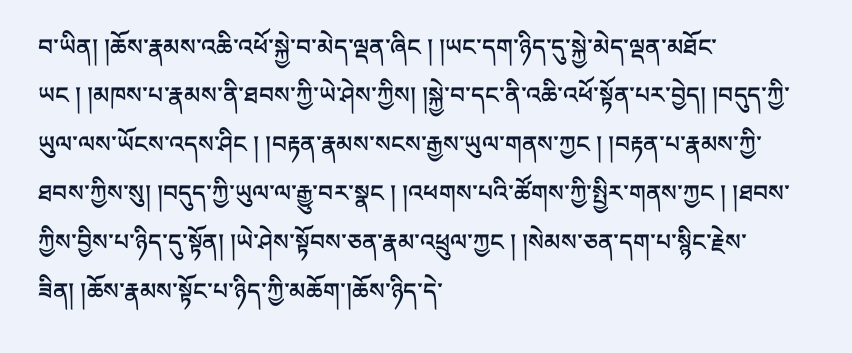བ་ཡིན། །ཆོས་རྣམས་འཆི་འཕོ་སྐྱེ་བ་མེད་ལྡན་ཞིང ། །ཡང་དག་ཉིད་དུ་སྐྱེ་མེད་ལྡན་མཐོང་ཡང ། །མཁས་པ་རྣམས་ནི་ཐབས་ཀྱི་ཡེ་ཤེས་ཀྱིས། །སྐྱེ་བ་དང་ནི་འཆི་འཕོ་སྟོན་པར་བྱེད། །བདུད་ཀྱི་ཡུལ་ལས་ཡོངས་འདས་ཤིང ། །བརྟན་རྣམས་སངས་རྒྱས་ཡུལ་གནས་ཀྱང ། །བརྟན་པ་རྣམས་ཀྱི་ཐབས་ཀྱིས་སུ། །བདུད་ཀྱི་ཡུལ་ལ་རྒྱུ་བར་སྣང ། །འཕགས་པའི་ཚོགས་ཀྱི་སྤྱིར་གནས་ཀྱང ། །ཐབས་ཀྱིས་བྱིས་པ་ཉིད་དུ་སྟོན། །ཡེ་ཤེས་སྟོབས་ཅན་རྣམ་འཕྲུལ་ཀྱང ། །སེམས་ཅན་དག་པ་སྙིང་རྗེས་ཟིན། །ཆོས་རྣམས་སྟོང་པ་ཉིད་ཀྱི་མཆོག་།ཆོས་ཉིད་དེ་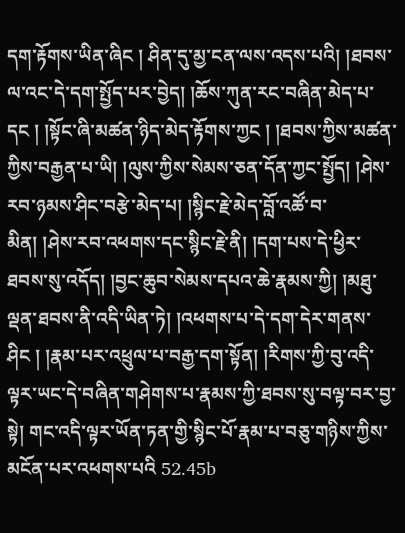དག་རྟོགས་ཡིན་ཞིང ། ཤིན་དུ་མྱ་ངན་ལས་འདས་པའི། །ཐབས་ལ་འང་དེ་དག་སྤྱོད་པར་བྱེད། །ཆོས་ཀུན་རང་བཞིན་མེད་པ་དང ། །སྟོང་ཞི་མཚན་ཉིད་མེད་རྟོགས་ཀྱང ། །ཐབས་ཀྱིས་མཚན་ཀྱིས་བརྒྱན་པ་ཡི། །ལུས་ཀྱིས་སེམས་ཅན་དོན་ཀྱང་སྤྱོད། །ཤེས་རབ་ཉམས་ཤིང་བརྩེ་མེད་པ། །སྙིང་རྗེ་མེད་བློ་འཚོ་བ་མིན། །ཤེས་རབ་འཕགས་དང་སྙིང་རྗེ་ནི། །དག་པས་དེ་ཕྱིར་ཐབས་སུ་འདོད། །བྱང་ཆུབ་སེམས་དཔའ་ཆེ་རྣམས་ཀྱི། །མཐུ་ལྡན་ཐབས་ནི་འདི་ཡིན་ཏེ། །འཕགས་པ་དེ་དག་དེར་གནས་ཤིང ། །རྣམ་པར་འཕྲུལ་པ་བརྒྱ་དག་སྟོན། །རིགས་ཀྱི་བུ་འདི་ལྟར་ཡང་དེ་བཞིན་གཤེགས་པ་རྣམས་ཀྱི་ཐབས་སུ་བལྟ་བར་བྱ་སྟེ། གང་འདི་ལྟར་ཡོན་ཏན་གྱི་སྙིང་པོ་རྣམ་པ་བཅུ་གཉིས་ཀྱིས་མངོན་པར་འཕགས་པའི 52.45b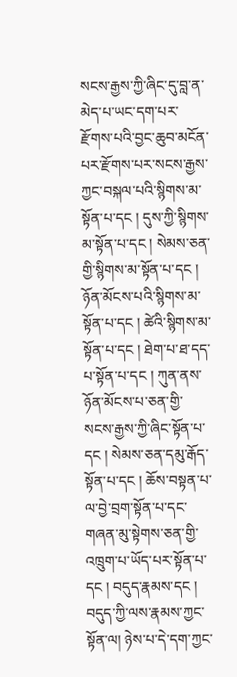སངས་རྒྱས་ཀྱི་ཞིང་དུ་བླ་ན་མེད་པ་ཡང་དག་པར་རྫོགས་པའི་བྱང་ཆུབ་མངོན་པར་རྫོགས་པར་སངས་རྒྱས་ཀྱང་བསྐལ་པའི་སྙིགས་མ་སྟོན་པ་དང ། དུས་ཀྱི་སྙིགས་མ་སྟོན་པ་དང ། སེམས་ཅན་གྱི་སྙིགས་མ་སྟོན་པ་དང ། ཉོན་མོངས་པའི་སྙིགས་མ་སྟོན་པ་དང ། ཚེའི་སྙིགས་མ་སྟོན་པ་དང ། ཐེག་པ་ཐ་དད་པ་སྟོན་པ་དང ། ཀུན་ནས་ཉོན་མོངས་པ་ཅན་གྱི་སངས་རྒྱས་ཀྱི་ཞིང་སྟོན་པ་དང ། སེམས་ཅན་དམུ་རྒོད་སྟོན་པ་དང ། ཆོས་བསྟན་པ་ལ་བྱེ་བྲག་སྟོན་པ་དང་གཞན་མུ་སྟེགས་ཅན་གྱི་འཁྲུག་པ་ཡོད་པར་སྟོན་པ་དང ། བདུད་རྣམས་དང ། བདུད་ཀྱི་ལས་རྣམས་ཀྱང་སྟོན་ལ། ཉེས་པ་དེ་དག་ཀྱང་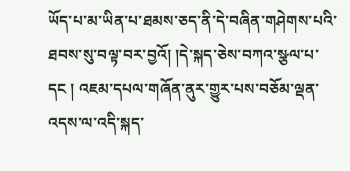ཡོད་པ་མ་ཡིན་པ་ཐམས་ཅད་ནི་དེ་བཞིན་གཤེགས་པའི་ཐབས་སུ་བལྟ་བར་བྱའོ། །དེ་སྐད་ཅེས་བཀའ་སྩལ་པ་དང ། འཇམ་དཔལ་གཞོན་ནུར་གྱུར་པས་བཅོམ་ལྡན་འདས་ལ་འདི་སྐད་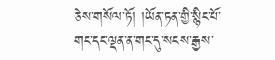ཅེས་གསོལ་ཏོ། །ཡོན་ཏན་གྱི་སྙིང་པོ་གང་དང་ལྡན་ན་གང་དུ་སངས་རྒྱས་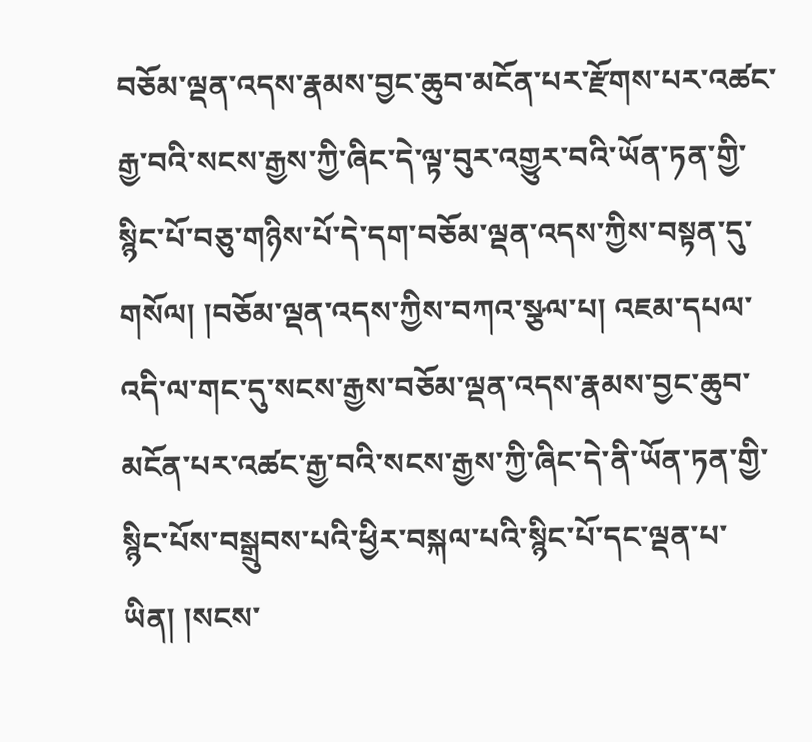བཅོམ་ལྡན་འདས་རྣམས་བྱང་ཆུབ་མངོན་པར་རྫོགས་པར་འཚང་རྒྱ་བའི་སངས་རྒྱས་ཀྱི་ཞིང་དེ་ལྟ་བུར་འགྱུར་བའི་ཡོན་ཏན་གྱི་སྙིང་པོ་བཅུ་གཉིས་པོ་དེ་དག་བཅོམ་ལྡན་འདས་ཀྱིས་བསྟན་དུ་གསོལ། །བཅོམ་ལྡན་འདས་ཀྱིས་བཀའ་སྩལ་པ། འཇམ་དཔལ་འདི་ལ་གང་དུ་སངས་རྒྱས་བཅོམ་ལྡན་འདས་རྣམས་བྱང་ཆུབ་མངོན་པར་འཚང་རྒྱ་བའི་སངས་རྒྱས་ཀྱི་ཞིང་དེ་ནི་ཡོན་ཏན་གྱི་སྙིང་པོས་བསྒྲུབས་པའི་ཕྱིར་བསྐལ་པའི་སྙིང་པོ་དང་ལྡན་པ་ཡིན། །སངས་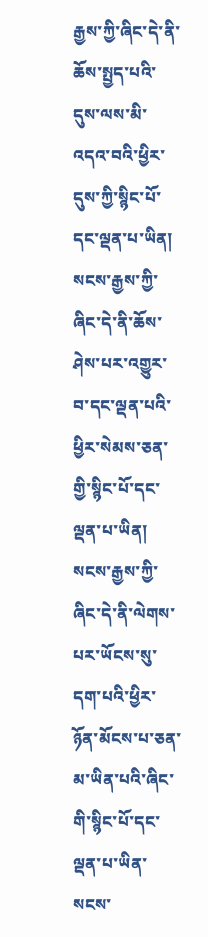རྒྱས་ཀྱི་ཞིང་དེ་ནི་ཆོས་སྤྱད་པའི་དུས་ལས་མི་འདའ་བའི་ཕྱིར་དུས་ཀྱི་སྙིང་པོ་དང་ལྡན་པ་ཡིན། སངས་རྒྱས་ཀྱི་ཞིང་དེ་ནི་ཆོས་ཤེས་པར་འགྱུར་བ་དང་ལྡན་པའི་ཕྱིར་སེམས་ཅན་གྱི་སྙིང་པོ་དང་ལྡན་པ་ཡིན། སངས་རྒྱས་ཀྱི་ཞིང་དེ་ནི་ལེགས་པར་ཡོངས་སུ་དག་པའི་ཕྱིར་ཉོན་མོངས་པ་ཅན་མ་ཡིན་པའི་ཞིང་གི་སྙིང་པོ་དང་ལྡན་པ་ཡིན་སངས་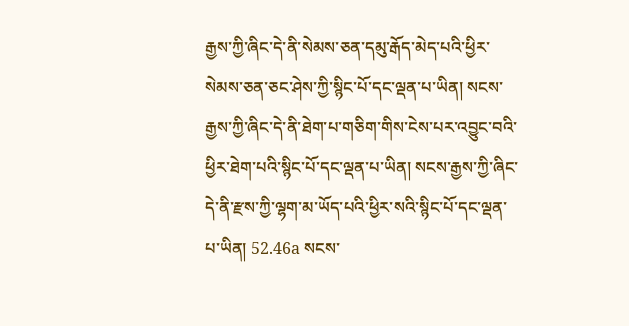རྒྱས་ཀྱི་ཞིང་དེ་ནི་སེམས་ཅན་དམུ་རྒོད་མེད་པའི་ཕྱིར་སེམས་ཅན་ཅང་ཤེས་ཀྱི་སྙིང་པོ་དང་ལྡན་པ་ཡིན། སངས་རྒྱས་ཀྱི་ཞིང་དེ་ནི་ཐེག་པ་གཅིག་གིས་ངེས་པར་འབྱུང་བའི་ཕྱིར་ཐེག་པའི་སྙིང་པོ་དང་ལྡན་པ་ཡིན། སངས་རྒྱས་ཀྱི་ཞིང་དེ་ནི་རྫས་ཀྱི་ལྷག་མ་ཡོད་པའི་ཕྱིར་སའི་སྙིང་པོ་དང་ལྡན་པ་ཡིན། 52.46a སངས་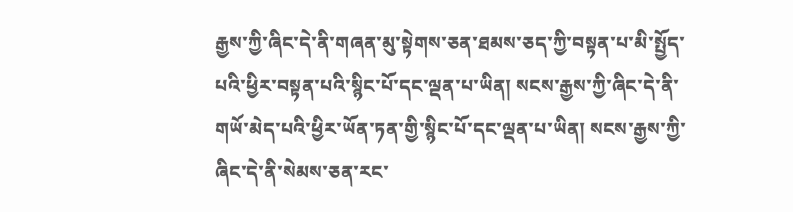རྒྱས་ཀྱི་ཞིང་དེ་ནི་གཞན་མུ་སྟེགས་ཅན་ཐམས་ཅད་ཀྱི་བསྟན་པ་མི་སྤྱོད་པའི་ཕྱིར་བསྟན་པའི་སྙིང་པོ་དང་ལྡན་པ་ཡིན། སངས་རྒྱས་ཀྱི་ཞིང་དེ་ནི་གཡོ་མེད་པའི་ཕྱིར་ཡོན་ཏན་གྱི་སྙིང་པོ་དང་ལྡན་པ་ཡིན། སངས་རྒྱས་ཀྱི་ཞིང་དེ་ནི་སེམས་ཅན་རང་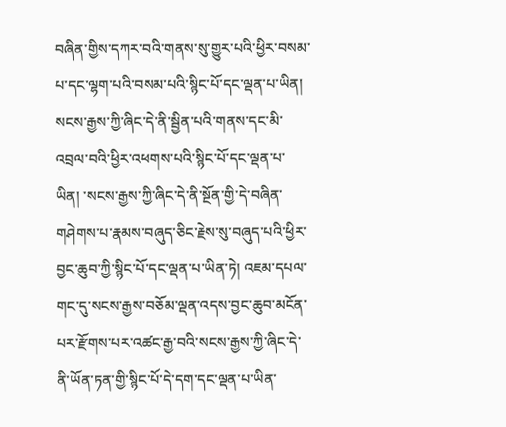བཞིན་གྱིས་དཀར་བའི་གནས་སུ་གྱུར་པའི་ཕྱིར་བསམ་པ་དང་ལྷག་པའི་བསམ་པའི་སྙིང་པོ་དང་ལྡན་པ་ཡིན། སངས་རྒྱས་ཀྱི་ཞིང་དེ་ནི་སྦྱིན་པའི་གནས་དང་མི་འབྲལ་བའི་ཕྱིར་འཕགས་པའི་སྙིང་པོ་དང་ལྡན་པ་ཡིན། ་སངས་རྒྱས་ཀྱི་ཞིང་དེ་ནི་སྔོན་གྱི་དེ་བཞིན་གཤེགས་པ་རྣམས་བཞུད་ཅིང་རྗེས་སུ་བཞུད་པའི་ཕྱིར་བྱང་ཆུབ་ཀྱི་སྙིང་པོ་དང་ལྡན་པ་ཡིན་ཏེ། འཇམ་དཔལ་གང་དུ་སངས་རྒྱས་བཅོམ་ལྡན་འདས་བྱང་ཆུབ་མངོན་པར་རྫོགས་པར་འཚང་རྒྱ་བའི་སངས་རྒྱས་ཀྱི་ཞིང་དེ་ནི་ཡོན་ཏན་གྱི་སྙིང་པོ་དེ་དག་དང་ལྡན་པ་ཡིན་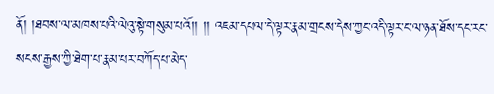ནོ། །ཐབས་ལ་མཁས་པའི་ལེའུ་སྟེ་གསུམ་པའོ།། །། འཇམ་དཔལ་དེ་ལྟར་རྣམ་གྲངས་དེས་ཀྱང་འདི་ལྟར་ང་ལ་ཉན་ཐོས་དང་རང་སངས་རྒྱས་ཀྱི་ཐེག་པ་རྣམ་པར་བཀོད་པ་མེད་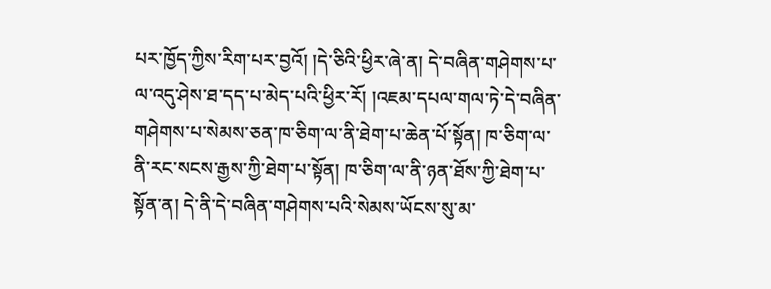པར་ཁྱོད་ཀྱིས་རིག་པར་བྱའོ། །དེ་ཅིའི་ཕྱིར་ཞེ་ན། དེ་བཞིན་གཤེགས་པ་ལ་འདུ་ཤེས་ཐ་དད་པ་མེད་པའི་ཕྱིར་རོ། །འཇམ་དཔལ་གལ་ཏེ་དེ་བཞིན་གཤེགས་པ་སེམས་ཅན་ཁ་ཅིག་ལ་ནི་ཐེག་པ་ཆེན་པོ་སྟོན། ཁ་ཅིག་ལ་ནི་རང་སངས་རྒྱས་ཀྱི་ཐེག་པ་སྟོན། ཁ་ཅིག་ལ་ནི་ཉན་ཐོས་ཀྱི་ཐེག་པ་སྟོན་ན། དེ་ནི་དེ་བཞིན་གཤེགས་པའི་སེམས་ཡོངས་སུ་མ་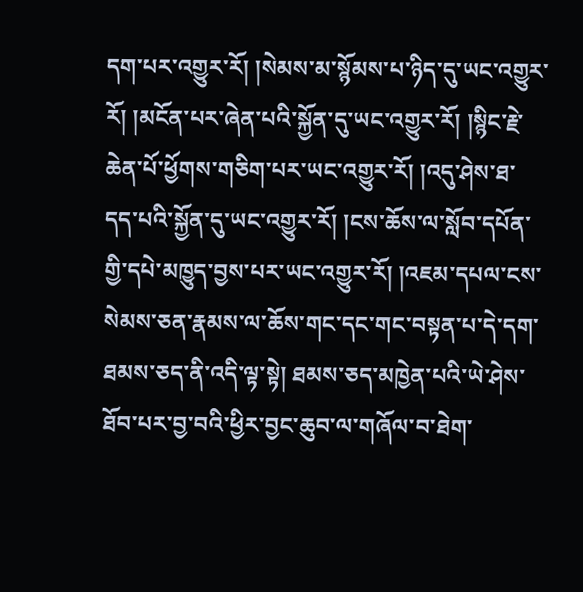དག་པར་འགྱུར་རོ། །སེམས་མ་སྙོམས་པ་ཉིད་དུ་ཡང་འགྱུར་རོ། །མངོན་པར་ཞེན་པའི་སྐྱོན་དུ་ཡང་འགྱུར་རོ། །སྙིང་རྗེ་ཆེན་པོ་ཕྱོགས་གཅིག་པར་ཡང་འགྱུར་རོ། །འདུ་ཤེས་ཐ་དད་པའི་སྐྱོན་དུ་ཡང་འགྱུར་རོ། །ངས་ཆོས་ལ་སློབ་དཔོན་གྱི་དཔེ་མཁྱུད་བྱས་པར་ཡང་འགྱུར་རོ། །འཇམ་དཔལ་ངས་སེམས་ཅན་རྣམས་ལ་ཆོས་གང་དང་གང་བསྟན་པ་དེ་དག་ཐམས་ཅད་ནི་འདི་ལྟ་སྟེ། ཐམས་ཅད་མཁྱེན་པའི་ཡེ་ཤེས་ཐོབ་པར་བྱ་བའི་ཕྱིར་བྱང་ཆུབ་ལ་གཞོལ་བ་ཐེག་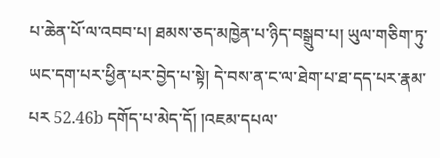པ་ཆེན་པོ་ལ་འབབ་པ། ཐམས་ཅད་མཁྱེན་པ་ཉིད་བསྒྲུབ་པ། ཡུལ་གཅིག་ཏུ་ཡང་དག་པར་ཕྱིན་པར་བྱེད་པ་སྟེ། དེ་བས་ན་ང་ལ་ཐེག་པ་ཐ་དད་པར་རྣམ་པར 52.46b དགོད་པ་མེད་དོ། །འཇམ་དཔལ་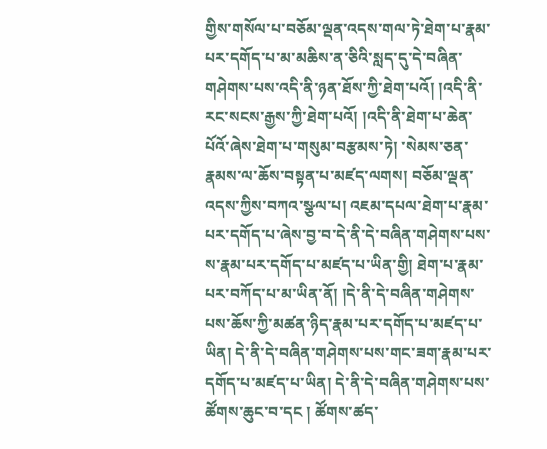གྱིས་གསོལ་པ་བཅོམ་ལྡན་འདས་གལ་ཏེ་ཐེག་པ་རྣམ་པར་དགོད་པ་མ་མཆིས་ན་ཅིའི་སླད་དུ་དེ་བཞིན་གཤེགས་པས་འདི་ནི་ཉན་ཐོས་ཀྱི་ཐེག་པའོ། །འདི་ནི་རང་སངས་རྒྱས་ཀྱི་ཐེག་པའོ། །འདི་ནི་ཐེག་པ་ཆེན་པོའོ་ཞེས་ཐེག་པ་གསུམ་བརྩམས་ཏེ། ་སེམས་ཅན་རྣམས་ལ་ཆོས་བསྟན་པ་མཛད་ལགས། བཅོམ་ལྡན་འདས་ཀྱིས་བཀའ་སྩལ་པ། འཇམ་དཔལ་ཐེག་པ་རྣམ་པར་དགོད་པ་ཞེས་བྱ་བ་དེ་ནི་དེ་བཞིན་གཤེགས་པས་ས་རྣམ་པར་དགོད་པ་མཛད་པ་ཡིན་གྱི། ཐེག་པ་རྣམ་པར་བཀོད་པ་མ་ཡིན་ནོ། །དེ་ནི་དེ་བཞིན་གཤེགས་པས་ཆོས་ཀྱི་མཚན་ཉིད་རྣམ་པར་དགོད་པ་མཛད་པ་ཡིན། དེ་ནི་དེ་བཞིན་གཤེགས་པས་གང་ཟག་རྣམ་པར་དགོད་པ་མཛད་པ་ཡིན། དེ་ནི་དེ་བཞིན་གཤེགས་པས་ཚོགས་ཆུང་བ་དང ། ཚོགས་ཚད་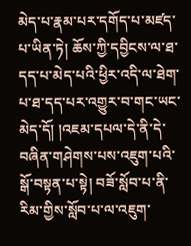མེད་པ་རྣམ་པར་དགོད་པ་མཛད་པ་ཡིན་ཏེ། ཆོས་ཀྱི་དབྱིངས་ལ་ཐ་དད་པ་མེད་པའི་ཕྱིར་འདི་ལ་ཐེག་པ་ཐ་དད་པར་འགྱུར་བ་གང་ཡང་མེད་དོ། །འཇམ་དཔལ་དེ་ནི་དེ་བཞིན་གཤེགས་པས་འཇུག་པའི་སྒོ་བསྟན་པ་སྟེ། བཟོ་སློབ་པ་ནི་རིམ་གྱིས་སློབ་པ་ལ་འཇུག་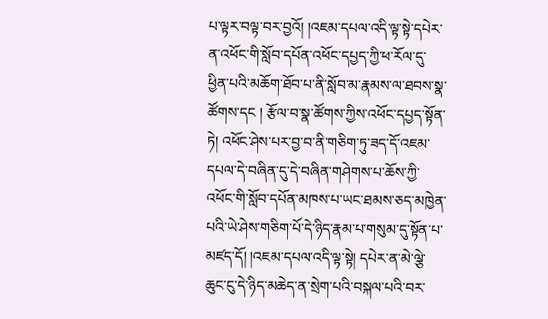པ་ལྟར་བལྟ་བར་བྱའོ། །འཇམ་དཔལ་འདི་ལྟ་སྟེ་དཔེར་ན་འཕོང་གི་སློབ་དཔོན་འཕོང་དཔྱད་ཀྱི་ཕ་རོལ་དུ་ཕྱིན་པའི་མཆོག་ཐོབ་པ་ནི་སློབ་མ་རྣམས་ལ་ཐབས་སྣ་ཚོགས་དང ། རྩོལ་བ་སྣ་ཚོགས་ཀྱིས་འཕོང་དཔྱད་སྟོན་ཏེ། འཕོང་ཤེས་པར་བྱ་བ་ནི་གཅིག་ཏུ་ཟད་དོ་འཇམ་དཔལ་དེ་བཞིན་དུ་དེ་བཞིན་གཤེགས་པ་ཆོས་ཀྱི་འཕོང་གི་སློབ་དཔོན་མཁས་པ་ཡང་ཐམས་ཅད་མཁྱེན་པའི་ཡེ་ཤེས་གཅིག་པོ་དེ་ཉིད་རྣམ་པ་གསུམ་དུ་སྟོན་པ་མཛད་དོ། །འཇམ་དཔལ་འདི་ལྟ་སྟེ། དཔེར་ན་མེ་ལྕེ་ཆུང་ངུ་དེ་ཉིད་མཆེད་ན་སྲེག་པའི་བསྐལ་པའི་བར་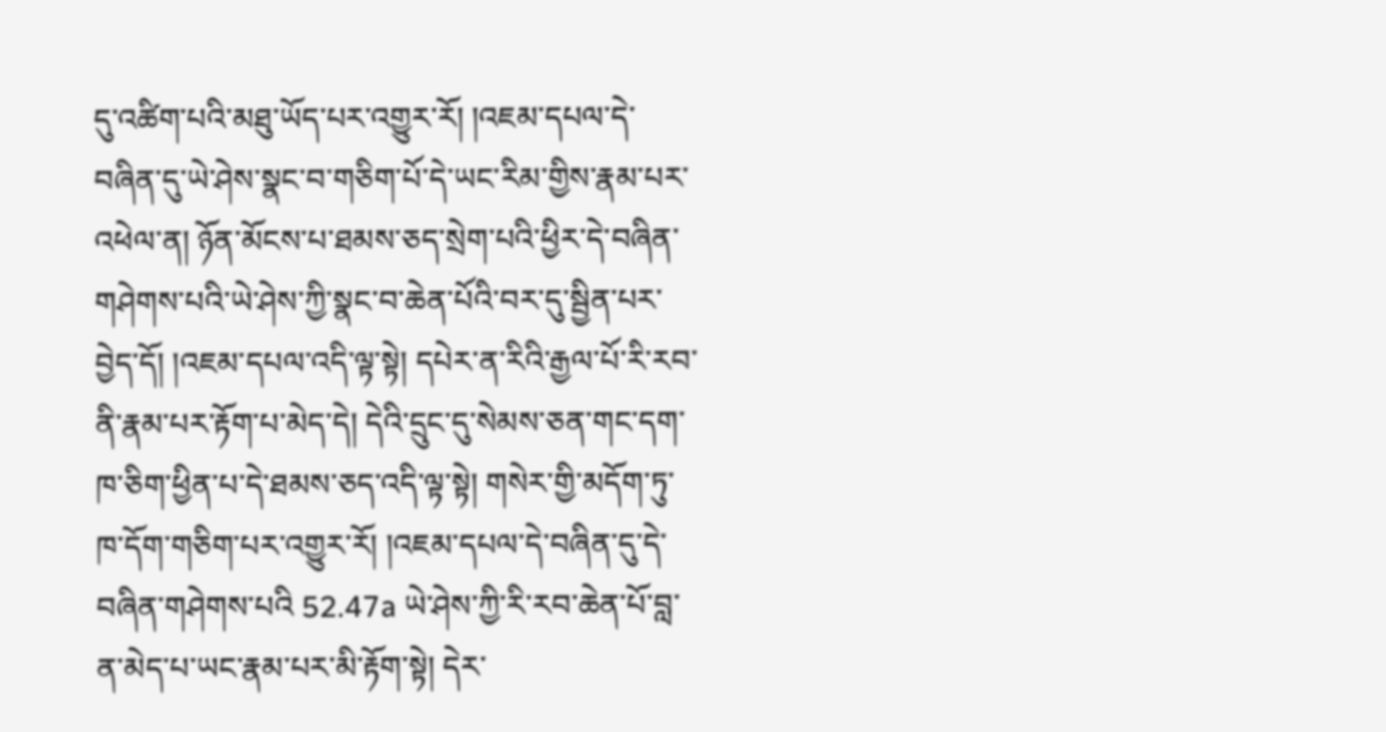དུ་འཚིག་པའི་མཐུ་ཡོད་པར་འགྱུར་རོ། །འཇམ་དཔལ་དེ་བཞིན་དུ་ཡེ་ཤེས་སྣང་བ་གཅིག་པོ་དེ་ཡང་རིམ་གྱིས་རྣམ་པར་འཕེལ་ན། ཉོན་མོངས་པ་ཐམས་ཅད་སྲེག་པའི་ཕྱིར་དེ་བཞིན་གཤེགས་པའི་ཡེ་ཤེས་ཀྱི་སྣང་བ་ཆེན་པོའི་བར་དུ་སྦྱིན་པར་བྱེད་དོ། །འཇམ་དཔལ་འདི་ལྟ་སྟེ། དཔེར་ན་རིའི་རྒྱལ་པོ་རི་རབ་ནི་རྣམ་པར་རྟོག་པ་མེད་དེ། དེའི་དྲུང་དུ་སེམས་ཅན་གང་དག་ཁ་ཅིག་ཕྱིན་པ་དེ་ཐམས་ཅད་འདི་ལྟ་སྟེ། གསེར་གྱི་མདོག་ཏུ་ཁ་དོག་གཅིག་པར་འགྱུར་རོ། །འཇམ་དཔལ་དེ་བཞིན་དུ་དེ་བཞིན་གཤེགས་པའི 52.47a ཡེ་ཤེས་ཀྱི་རི་རབ་ཆེན་པོ་བླ་ན་མེད་པ་ཡང་རྣམ་པར་མི་རྟོག་སྟེ། དེར་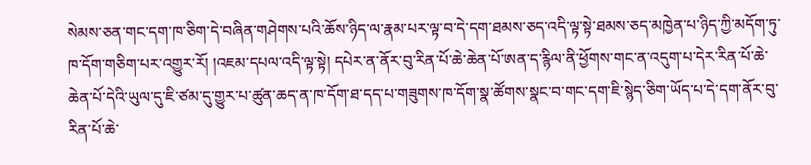སེམས་ཅན་གང་དག་ཁ་ཅིག་དེ་བཞིན་གཤེགས་པའི་ཆོས་ཉིད་ལ་རྣམ་པར་ལྟ་བ་དེ་དག་ཐམས་ཅད་འདི་ལྟ་སྟེ་ཐམས་ཅད་མཁྱེན་པ་ཉིད་ཀྱི་མདོག་ཏུ་ཁ་དོག་གཅིག་པར་འགྱུར་རོ། །འཇམ་དཔལ་འདི་ལྟ་སྟེ། དཔེར་ན་ནོར་བུ་རིན་པོ་ཆེ་ཆེན་པོ་ཨན་ད་རྙིལ་ནི་ཕྱོགས་གང་ན་འདུག་པ་དེར་རིན་པོ་ཆེ་ཆེན་པོ་དེའི་ཡུལ་དུ་ཇི་ཙམ་དུ་གྱུར་པ་ཚུན་ཆད་ན་ཁ་དོག་ཐ་དད་པ་གཟུགས་ཁ་དོག་སྣ་ཚོགས་སྣང་བ་གང་དག་ཇི་སྙེད་ཅིག་ཡོད་པ་དེ་དག་ནོར་བུ་རིན་པོ་ཆེ་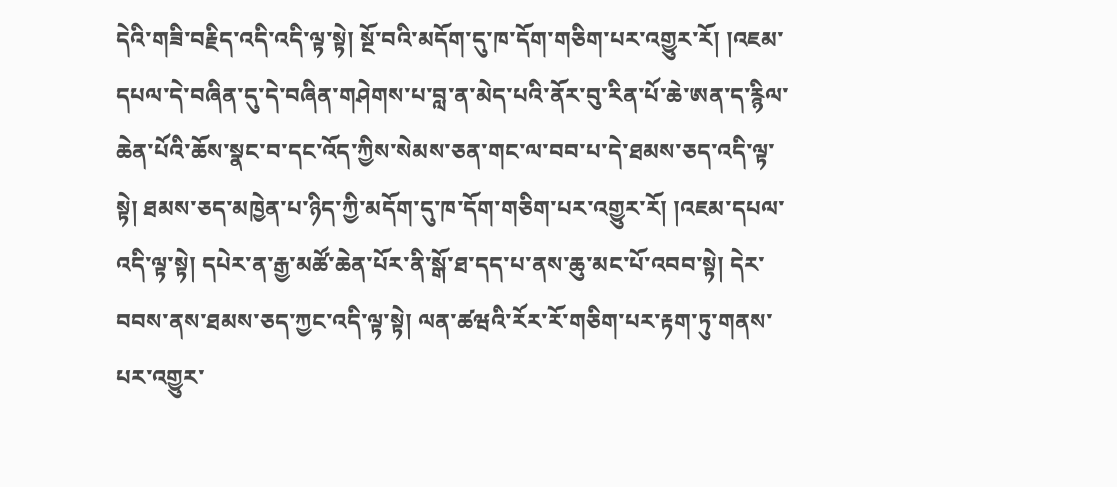དེའི་གཟི་བརྗིད་འདི་འདི་ལྟ་སྟེ། སྔོ་བའི་མདོག་དུ་ཁ་དོག་གཅིག་པར་འགྱུར་རོ། །འཇམ་དཔལ་དེ་བཞིན་དུ་དེ་བཞིན་གཤེགས་པ་བླ་ན་མེད་པའི་ནོར་བུ་རིན་པོ་ཆེ་ཨན་ད་རྙིལ་ཆེན་པོའི་ཆོས་སྣང་བ་དང་འོད་ཀྱིས་སེམས་ཅན་གང་ལ་བབ་པ་དེ་ཐམས་ཅད་འདི་ལྟ་སྟེ། ཐམས་ཅད་མཁྱེན་པ་ཉིད་ཀྱི་མདོག་དུ་ཁ་དོག་གཅིག་པར་འགྱུར་རོ། །འཇམ་དཔལ་འདི་ལྟ་སྟེ། དཔེར་ན་རྒྱ་མཚོ་ཆེན་པོར་ནི་སྒོ་ཐ་དད་པ་ནས་ཆུ་མང་པོ་འབབ་སྟེ། དེར་བབས་ནས་ཐམས་ཅད་ཀྱང་འདི་ལྟ་སྟེ། ལན་ཚཝའི་རོར་རོ་གཅིག་པར་རྟག་ཏུ་གནས་པར་འགྱུར་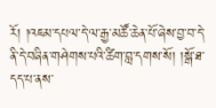རོ། །འཇམ་དཔལ་དེ་ལ་རྒྱ་མཚོ་ཆེན་པོ་ཞེས་བྱ་བ་དེ་ནི་དེ་བཞིན་གཤེགས་པའི་ཚིག་བླ་དགས་སོ། །སྒོ་ཐ་དད་པ་ནས་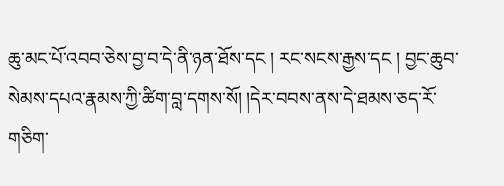ཆུ་མང་པོ་འབབ་ཅེས་བྱ་བ་དེ་ནི་ཉན་ཐོས་དང ། རང་སངས་རྒྱས་དང ། བྱང་ཆུབ་སེམས་དཔའ་རྣམས་ཀྱི་ཚིག་བླ་དགས་སོ། །དེར་བབས་ནས་དེ་ཐམས་ཅད་རོ་གཅིག་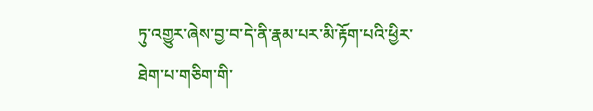ཏུ་འགྱུར་ཞེས་བྱ་བ་དེ་ནི་རྣམ་པར་མི་རྟོག་པའི་ཕྱིར་ཐེག་པ་གཅིག་གི་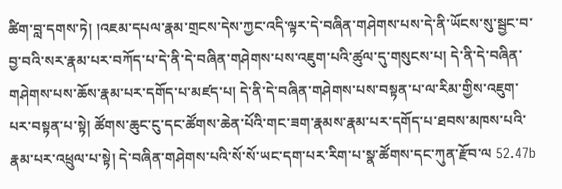ཚིག་བླ་དགས་ཏེ། །འཇམ་དཔལ་རྣམ་གྲངས་དེས་ཀྱང་འདི་ལྟར་དེ་བཞིན་གཤེགས་པས་དེ་ནི་ཡོངས་སུ་སྦྱང་བ་བྱ་བའི་སར་རྣམ་པར་བཀོད་པ་དེ་ནི་དེ་བཞིན་གཤེགས་པས་འཇུག་པའི་ཚུལ་དུ་གསུངས་པ། དེ་ནི་དེ་བཞིན་གཤེགས་པས་ཆོས་རྣམ་པར་དགོད་པ་མཛད་པ། དེ་ནི་དེ་བཞིན་གཤེགས་པས་བསྟན་པ་ལ་རིམ་གྱིས་འཇུག་པར་བསྟན་པ་སྟེ། ཚོགས་ཆུང་ངུ་དང་ཚོགས་ཆེན་པོའི་གང་ཟག་རྣམས་རྣམ་པར་དགོད་པ་ཐབས་མཁས་པའི་རྣམ་པར་འཕྲུལ་པ་སྟེ། དེ་བཞིན་གཤེགས་པའི་སོ་སོ་ཡང་དག་པར་རིག་པ་སྣ་ཚོགས་དང་ཀུན་རྫོབ་ལ 52.47b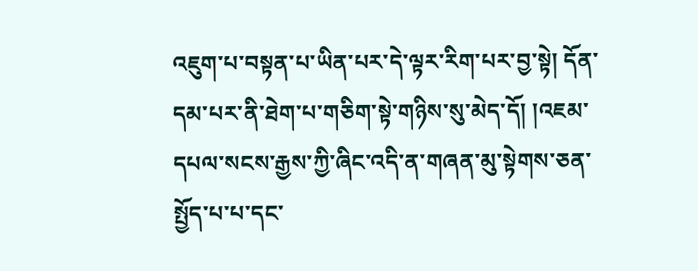འཇུག་པ་བསྟན་པ་ཡིན་པར་དེ་ལྟར་རིག་པར་བྱ་སྟེ། དོན་དམ་པར་ནི་ཐེག་པ་གཅིག་སྟེ་གཉིས་སུ་མེད་དོ། །འཇམ་དཔལ་སངས་རྒྱས་ཀྱི་ཞིང་འདི་ན་གཞན་མུ་སྟེགས་ཅན་སྤྱོད་པ་པ་དང་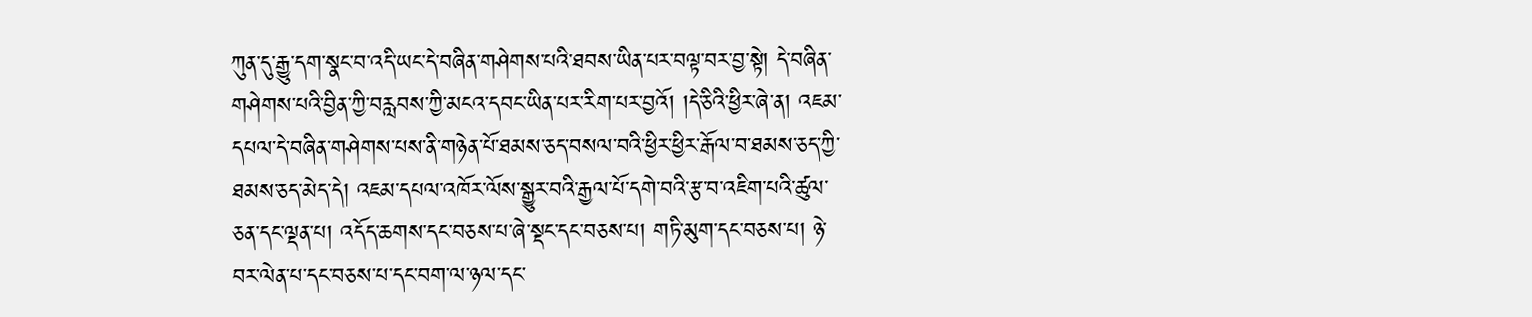ཀུན་དུ་རྒྱུ་དག་སྣང་བ་འདི་ཡང་དེ་བཞིན་གཤེགས་པའི་ཐབས་ཡིན་པར་བལྟ་བར་བྱ་སྟེ། དེ་བཞིན་གཤེགས་པའི་བྱིན་ཀྱི་བརླབས་ཀྱི་མངའ་དབང་ཡིན་པར་རིག་པར་བྱའོ། །དེ་ཅིའི་ཕྱིར་ཞེ་ན། འཇམ་དཔལ་དེ་བཞིན་གཤེགས་པས་ནི་གཉེན་པོ་ཐམས་ཅད་བསལ་བའི་ཕྱིར་ཕྱིར་རྒོལ་བ་ཐམས་ཅད་ཀྱི་ཐམས་ཅད་མེད་དེ། འཇམ་དཔལ་འཁོར་ལོས་སྒྱུར་བའི་རྒྱལ་པོ་དགེ་བའི་རྩ་བ་འཇིག་པའི་ཚུལ་ཅན་དང་ལྡན་པ། འདོད་ཆགས་དང་བཅས་པ་ཞེ་སྡང་དང་བཅས་པ། གཏི་མུག་དང་བཅས་པ། ཉེ་བར་ལེན་པ་དང་བཅས་པ་དང་བག་ལ་ཉལ་དང་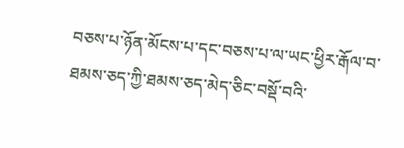བཅས་པ་ཉོན་མོངས་པ་དང་བཅས་པ་ལ་ཡང་ཕྱིར་རྒོལ་བ་ཐམས་ཅད་ཀྱི་ཐམས་ཅད་མེད་ཅིང་བསྡོ་བའི་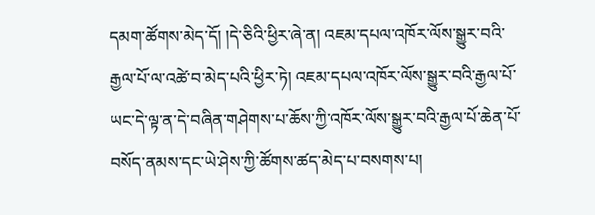དམག་ཚོགས་མེད་དོ། །དེ་ཅིའི་ཕྱིར་ཞེ་ན། འཇམ་དཔལ་འཁོར་ལོས་སྒྱུར་བའི་རྒྱལ་པོ་ལ་འཚེ་བ་མེད་པའི་ཕྱིར་ཏེ། འཇམ་དཔལ་འཁོར་ལོས་སྒྱུར་བའི་རྒྱལ་པོ་ཡང་དེ་ལྟ་ན་དེ་བཞིན་གཤེགས་པ་ཆོས་ཀྱི་འཁོར་ལོས་སྒྱུར་བའི་རྒྱལ་པོ་ཆེན་པོ་བསོད་ནམས་དང་ཡེ་ཤེས་ཀྱི་ཚོགས་ཚད་མེད་པ་བསགས་པ།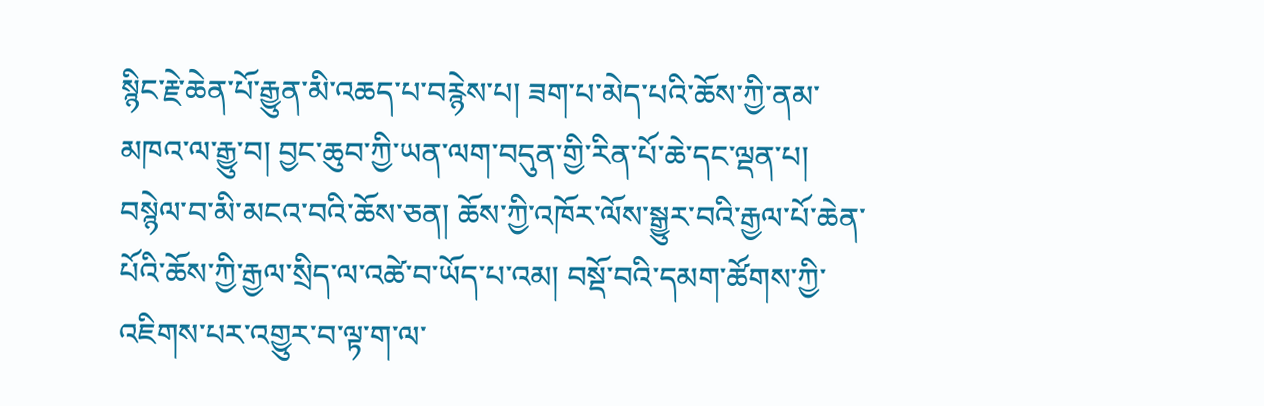སྙིང་རྗེ་ཆེན་པོ་རྒྱུན་མི་འཆད་པ་བརྙེས་པ། ཟག་པ་མེད་པའི་ཆོས་ཀྱི་ནམ་མཁའ་ལ་རྒྱུ་བ། བྱང་ཆུབ་ཀྱི་ཡན་ལག་བདུན་གྱི་རིན་པོ་ཆེ་དང་ལྡན་པ། བསྙེལ་བ་མི་མངའ་བའི་ཆོས་ཅན། ཆོས་ཀྱི་འཁོར་ལོས་སྒྱུར་བའི་རྒྱལ་པོ་ཆེན་པོའི་ཆོས་ཀྱི་རྒྱལ་སྲིད་ལ་འཚེ་བ་ཡོད་པ་འམ། བསྡོ་བའི་དམག་ཚོགས་ཀྱི་འཇིགས་པར་འགྱུར་བ་ལྟ་ག་ལ་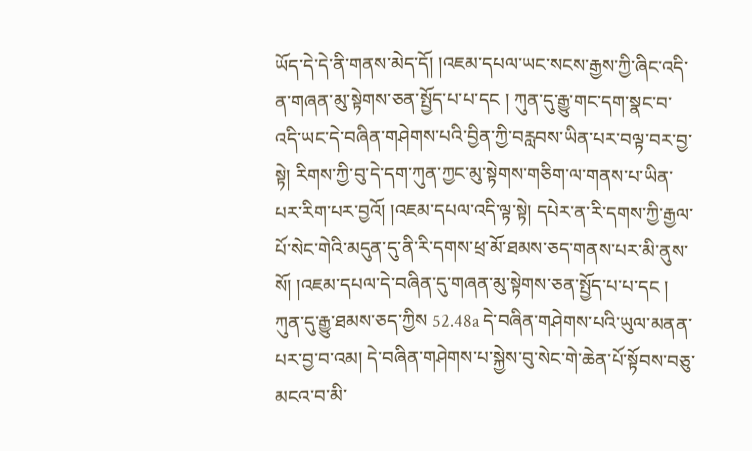ཡོད་དེ་དེ་ནི་གནས་མེད་དོ། །འཇམ་དཔལ་ཡང་སངས་རྒྱས་ཀྱི་ཞིང་འདི་ན་གཞན་མུ་སྟེགས་ཅན་སྤྱོད་པ་པ་དང ། ཀུན་དུ་རྒྱུ་གང་དག་སྣང་བ་འདི་ཡང་དེ་བཞིན་གཤེགས་པའི་བྱིན་ཀྱི་བརླབས་ཡིན་པར་བལྟ་བར་བྱ་སྟེ། རིགས་ཀྱི་བུ་དེ་དག་ཀུན་ཀྱང་མུ་སྟེགས་གཅིག་ལ་གནས་པ་ཡིན་པར་རིག་པར་བྱའོ། །འཇམ་དཔལ་འདི་ལྟ་སྟེ། དཔེར་ན་རི་དགས་ཀྱི་རྒྱལ་པོ་སེང་གེའི་མདུན་དུ་ནི་རི་དགས་ཕྲ་མོ་ཐམས་ཅད་གནས་པར་མི་ནུས་སོ། །འཇམ་དཔལ་དེ་བཞིན་དུ་གཞན་མུ་སྟེགས་ཅན་སྤྱོད་པ་པ་དང ། ཀུན་དུ་རྒྱུ་ཐམས་ཅད་ཀྱིས 52.48a དེ་བཞིན་གཤེགས་པའི་ཡུལ་མནན་པར་བྱ་བ་འམ། དེ་བཞིན་གཤེགས་པ་སྐྱེས་བུ་སེང་གེ་ཆེན་པོ་སྟོབས་བཅུ་མངའ་བ་མི་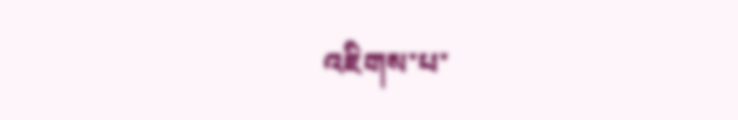འཇིགས་པ་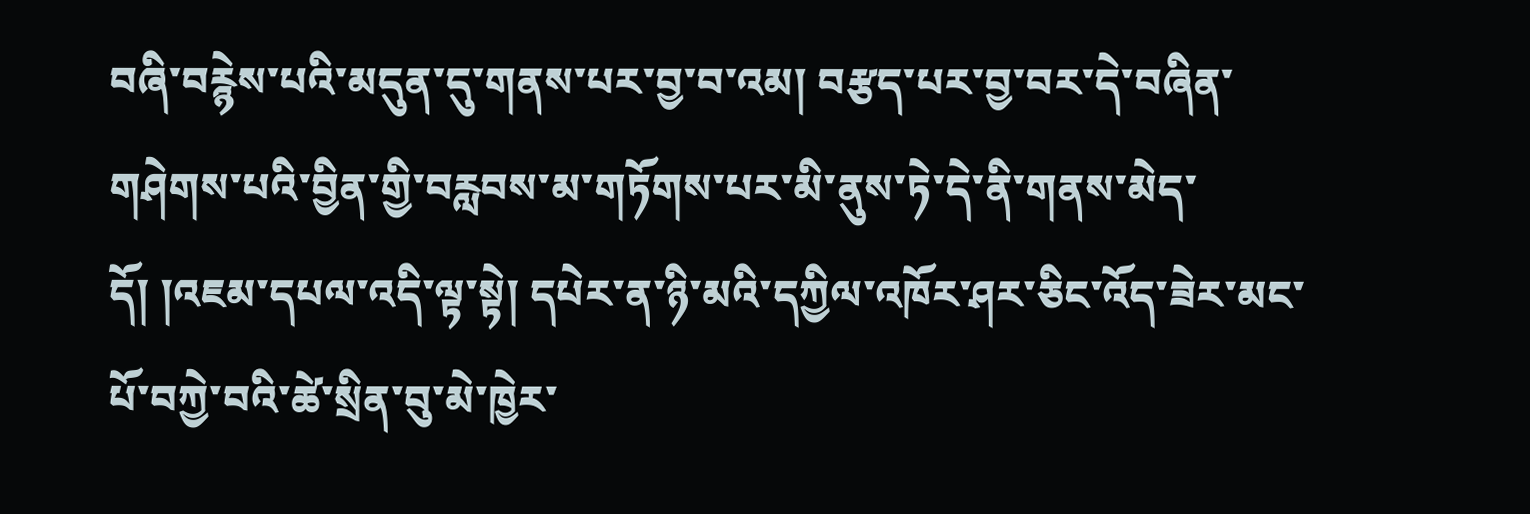བཞི་བརྙེས་པའི་མདུན་དུ་གནས་པར་བྱ་བ་འམ། བརྩད་པར་བྱ་བར་དེ་བཞིན་གཤེགས་པའི་བྱིན་གྱི་བརླབས་མ་གཏོགས་པར་མི་ནུས་ཏེ་དེ་ནི་གནས་མེད་དོ། །འཇམ་དཔལ་འདི་ལྟ་སྟེ། དཔེར་ན་ཉི་མའི་དཀྱིལ་འཁོར་ཤར་ཅིང་འོད་ཟེར་མང་པོ་བཀྱེ་བའི་ཚེ་སྲིན་བུ་མེ་ཁྱེར་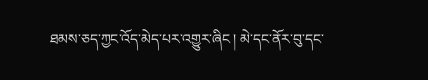ཐམས་ཅད་ཀྱང་འོད་མེད་པར་འགྱུར་ཞིང ། མེ་དང་ནོར་བུ་དང་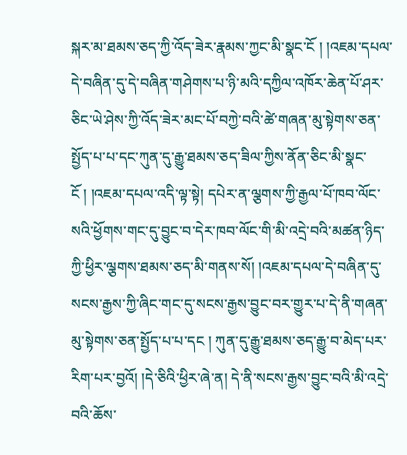སྐར་མ་ཐམས་ཅད་ཀྱི་འོད་ཟེར་རྣམས་ཀྱང་མི་སྣང་ངོ ། །འཇམ་དཔལ་དེ་བཞིན་དུ་དེ་བཞིན་གཤེགས་པ་ཉི་མའི་དཀྱིལ་འཁོར་ཆེན་པོ་ཤར་ཅིང་ཡེ་ཤེས་ཀྱི་འོད་ཟེར་མང་པོ་བཀྱེ་བའི་ཚེ་གཞན་མུ་སྟེགས་ཅན་སྤྱོད་པ་པ་དང་ཀུན་དུ་རྒྱུ་ཐམས་ཅད་ཟིལ་ཀྱིས་ནོན་ཅིང་མི་སྣང་ངོ ། །འཇམ་དཔལ་འདི་ལྟ་སྟེ། དཔེར་ན་ལྕགས་ཀྱི་རྒྱལ་པོ་ཁབ་ལོང་སའི་ཕྱོགས་གང་དུ་བྱུང་བ་དེར་ཁབ་ལོང་གི་མི་འདྲེ་བའི་མཚན་ཉིད་ཀྱི་ཕྱིར་ལྕགས་ཐམས་ཅད་མི་གནས་སོ། །འཇམ་དཔལ་དེ་བཞིན་དུ་སངས་རྒྱས་ཀྱི་ཞིང་གང་དུ་སངས་རྒྱས་བྱུང་བར་གྱུར་པ་དེ་ནི་གཞན་མུ་སྟེགས་ཅན་སྤྱོད་པ་པ་དང ། ཀུན་དུ་རྒྱུ་ཐམས་ཅད་རྒྱུ་བ་མེད་པར་རིག་པར་བྱའོ། །དེ་ཅིའི་ཕྱིར་ཞེ་ན། དེ་ནི་སངས་རྒྱས་བྱུང་བའི་མི་འདྲེ་བའི་ཆོས་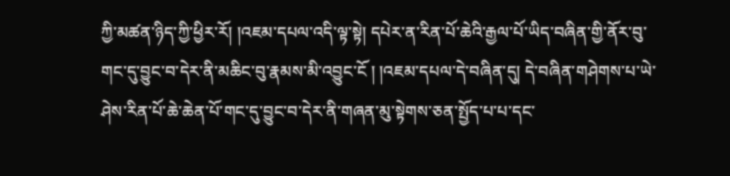ཀྱི་མཚན་ཉིད་ཀྱི་ཕྱིར་རོ། །འཇམ་དཔལ་འདི་ལྟ་སྟེ། དཔེར་ན་རིན་པོ་ཆེའི་རྒྱལ་པོ་ཡིད་བཞིན་གྱི་ནོར་བུ་གང་དུ་བྱུང་བ་དེར་ནི་མཆིང་བུ་རྣམས་མི་འབྱུང་ངོ ། །འཇམ་དཔལ་དེ་བཞིན་དུ། དེ་བཞིན་གཤེགས་པ་ཡེ་ཤེས་རིན་པོ་ཆེ་ཆེན་པོ་གང་དུ་བྱུང་བ་དེར་ནི་གཞན་མུ་སྟེགས་ཅན་སྤྱོད་པ་པ་དང་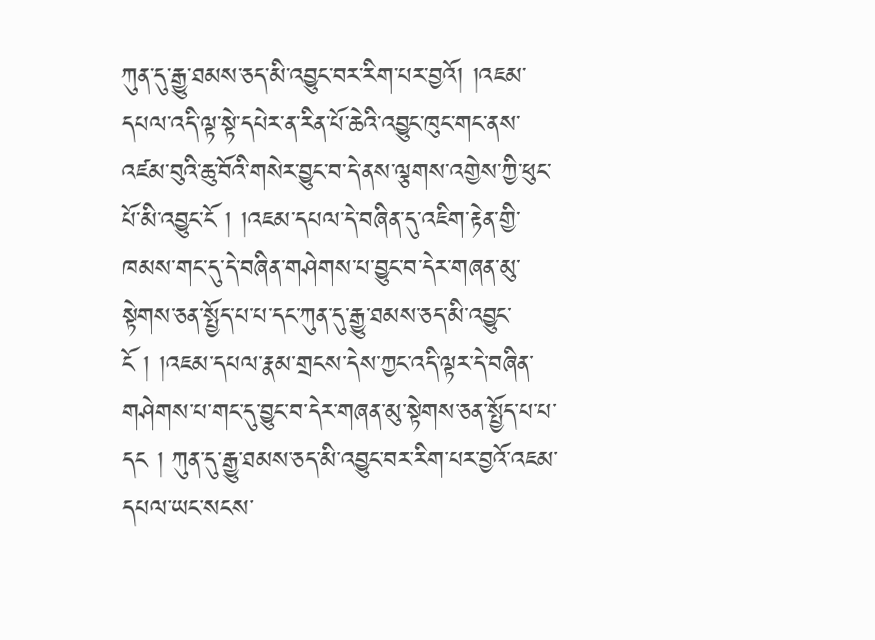ཀུན་དུ་རྒྱུ་ཐམས་ཅད་མི་འབྱུང་བར་རིག་པར་བྱའོ། །འཇམ་དཔལ་འདི་ལྟ་སྟེ་དཔེར་ན་རིན་པོ་ཆེའི་འབྱུང་ཁུང་གང་ནས་འཛམ་བུའི་ཆུ་བོའི་གསེར་བྱུང་བ་དེ་ནས་ལྕགས་འགྱེས་ཀྱི་ཕུང་པོ་མི་འབྱུང་ངོ ། །འཇམ་དཔལ་དེ་བཞིན་དུ་འཇིག་རྟེན་གྱི་ཁམས་གང་དུ་དེ་བཞིན་གཤེགས་པ་བྱུང་བ་དེར་གཞན་མུ་སྟེགས་ཅན་སྤྱོད་པ་པ་དང་ཀུན་དུ་རྒྱུ་ཐམས་ཅད་མི་འབྱུང་ངོ ། །འཇམ་དཔལ་རྣམ་གྲངས་དེས་ཀྱང་འདི་ལྟར་དེ་བཞིན་གཤེགས་པ་གང་དུ་བྱུང་བ་དེར་གཞན་མུ་སྟེགས་ཅན་སྤྱོད་པ་པ་དང ། ཀུན་དུ་རྒྱུ་ཐམས་ཅད་མི་འབྱུང་བར་རིག་པར་བྱའོ་འཇམ་དཔལ་ཡང་སངས་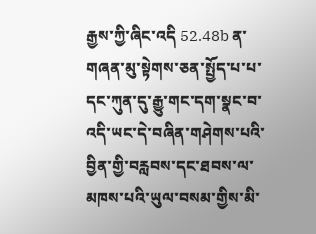རྒྱས་ཀྱི་ཞིང་འདི 52.48b ན་གཞན་མུ་སྟེགས་ཅན་སྤྱོད་པ་པ་དང་ཀུན་དུ་རྒྱུ་གང་དག་སྣང་བ་འདི་ཡང་དེ་བཞིན་གཤེགས་པའི་བྱིན་གྱི་བརླབས་དང་ཐབས་ལ་མཁས་པའི་ཡུལ་བསམ་གྱིས་མི་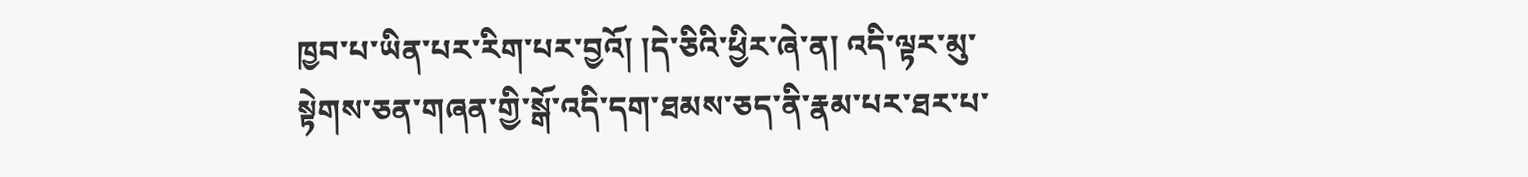ཁྱབ་པ་ཡིན་པར་རིག་པར་བྱའོ། །དེ་ཅིའི་ཕྱིར་ཞེ་ན། འདི་ལྟར་མུ་སྟེགས་ཅན་གཞན་གྱི་སྒོ་འདི་དག་ཐམས་ཅད་ནི་རྣམ་པར་ཐར་པ་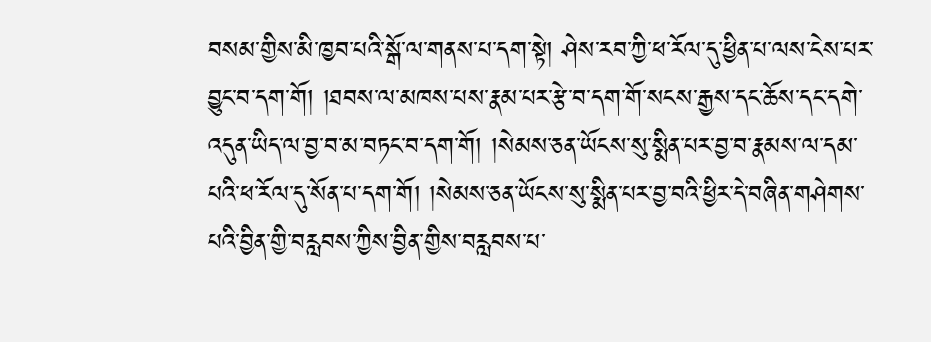བསམ་གྱིས་མི་ཁྱབ་པའི་སྒོ་ལ་གནས་པ་དག་སྟེ། ཤེས་རབ་ཀྱི་ཕ་རོལ་དུ་ཕྱིན་པ་ལས་ངེས་པར་བྱུང་བ་དག་གོ། །ཐབས་ལ་མཁས་པས་རྣམ་པར་རྩེ་བ་དག་གོ་སངས་རྒྱས་དང་ཆོས་དང་དགེ་འདུན་ཡིད་ལ་བྱ་བ་མ་བཏང་བ་དག་གོ། །སེམས་ཅན་ཡོངས་སུ་སྨིན་པར་བྱ་བ་རྣམས་ལ་དམ་པའི་ཕ་རོལ་དུ་སོན་པ་དག་གོ། །སེམས་ཅན་ཡོངས་སུ་སྨིན་པར་བྱ་བའི་ཕྱིར་དེ་བཞིན་གཤེགས་པའི་བྱིན་གྱི་བརླབས་ཀྱིས་བྱིན་གྱིས་བརླབས་པ་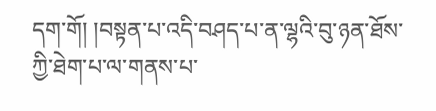དག་གོ། །བསྟན་པ་འདི་བཤད་པ་ན་ལྷའི་བུ་ཉན་ཐོས་ཀྱི་ཐེག་པ་ལ་གནས་པ་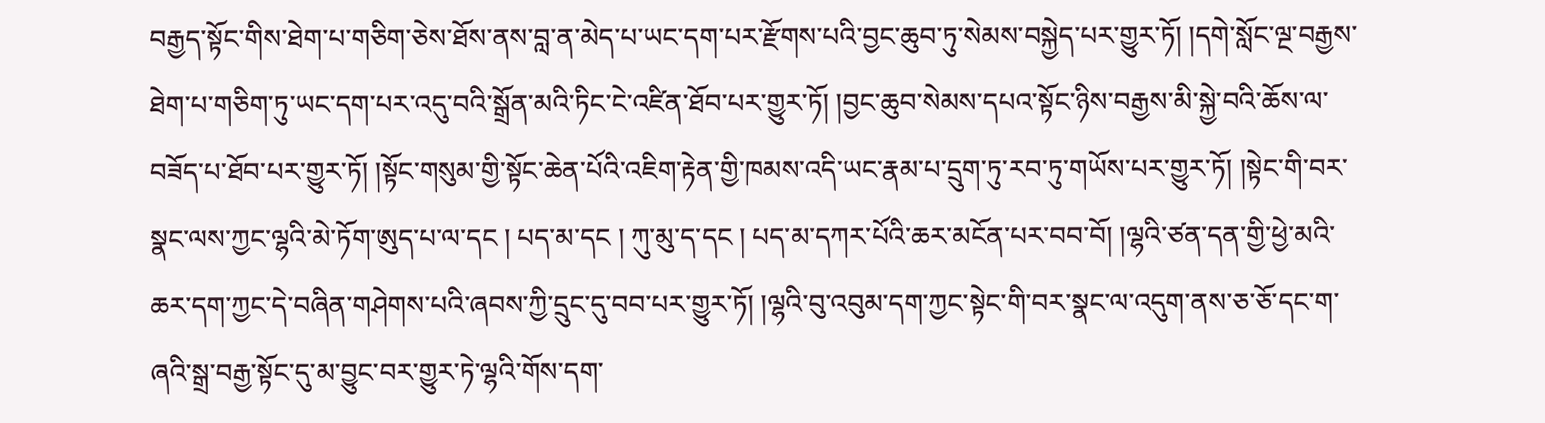བརྒྱད་སྟོང་གིས་ཐེག་པ་གཅིག་ཅེས་ཐོས་ནས་བླ་ན་མེད་པ་ཡང་དག་པར་རྫོགས་པའི་བྱང་ཆུབ་ཏུ་སེམས་བསྐྱེད་པར་གྱུར་ཏོ། །དགེ་སློང་ལྔ་བརྒྱས་ཐེག་པ་གཅིག་ཏུ་ཡང་དག་པར་འདུ་བའི་སྒྲོན་མའི་ཏིང་ངེ་འཛིན་ཐོབ་པར་གྱུར་ཏོ། །བྱང་ཆུབ་སེམས་དཔའ་སྟོང་ཉིས་བརྒྱས་མི་སྐྱེ་བའི་ཆོས་ལ་བཟོད་པ་ཐོབ་པར་གྱུར་ཏོ། །སྟོང་གསུམ་གྱི་སྟོང་ཆེན་པོའི་འཇིག་རྟེན་གྱི་ཁམས་འདི་ཡང་རྣམ་པ་དྲུག་ཏུ་རབ་ཏུ་གཡོས་པར་གྱུར་ཏོ། །སྟེང་གི་བར་སྣང་ལས་ཀྱང་ལྷའི་མེ་ཏོག་ཨུད་པ་ལ་དང ། པད་མ་དང ། ཀུ་མུ་ད་དང ། པད་མ་དཀར་པོའི་ཆར་མངོན་པར་བབ་བོ། །ལྷའི་ཙན་དན་གྱི་ཕྱེ་མའི་ཆར་དག་ཀྱང་དེ་བཞིན་གཤེགས་པའི་ཞབས་ཀྱི་དྲུང་དུ་བབ་པར་གྱུར་ཏོ། །ལྷའི་བུ་འབུམ་དག་ཀྱང་སྟེང་གི་བར་སྣང་ལ་འདུག་ནས་ཅ་ཅོ་དང་ག་ཞའི་སྒྲ་བརྒྱ་སྟོང་དུ་མ་བྱུང་བར་གྱུར་ཏེ་ལྷའི་གོས་དག་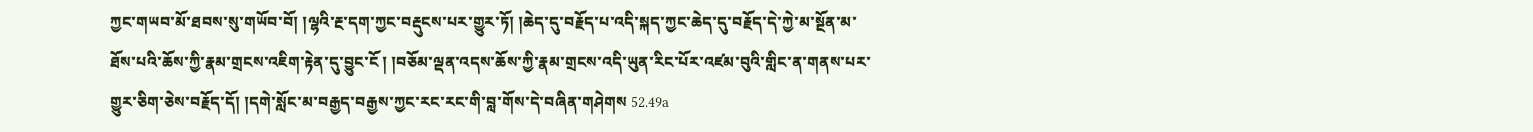ཀྱང་གཡབ་མོ་ཐབས་སུ་གཡོབ་བོ། །ལྷའི་རྔ་དག་ཀྱང་བརྡུངས་པར་གྱུར་ཏོ། །ཆེད་དུ་བརྗོད་པ་འདི་སྐད་ཀྱང་ཆེད་དུ་བརྗོད་དེ་ཀྱེ་མ་སྔོན་མ་ཐོས་པའི་ཆོས་ཀྱི་རྣམ་གྲངས་འཇིག་རྟེན་དུ་བྱུང་ངོ ། །བཅོམ་ལྡན་འདས་ཆོས་ཀྱི་རྣམ་གྲངས་འདི་ཡུན་རིང་པོར་འཛམ་བུའི་གླིང་ན་གནས་པར་གྱུར་ཅིག་ཅེས་བརྗོད་དོ། །དགེ་སློང་མ་བརྒྱད་བརྒྱས་ཀྱང་རང་རང་གི་བླ་གོས་དེ་བཞིན་གཤེགས 52.49a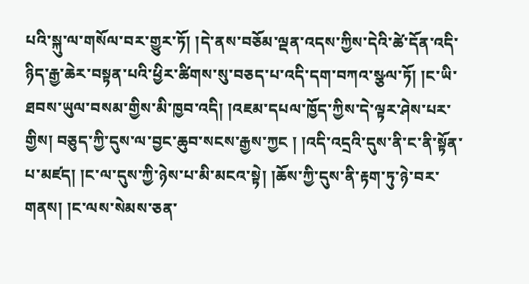པའི་སྐུ་ལ་གསོལ་བར་གྱུར་ཏོ། །དེ་ནས་བཅོམ་ལྡན་འདས་ཀྱིས་དེའི་ཚེ་དོན་འདི་ཉིད་རྒྱ་ཆེར་བསྟན་པའི་ཕྱིར་ཚིགས་སུ་བཅད་པ་འདི་དག་བཀའ་སྩལ་ཏོ། །ང་ཡི་ཐབས་ཡུལ་བསམ་གྱིས་མི་ཁྱབ་འདི། །འཇམ་དཔལ་ཁྱོད་ཀྱིས་དེ་ལྟར་ཤེས་པར་གྱིས། བཅུད་ཀྱི་དུས་ལ་བྱང་ཆུབ་སངས་རྒྱས་ཀྱང ། །འདི་འདྲའི་དུས་ནི་ང་ནི་སྟོན་པ་མཛད། །ང་ལ་དུས་ཀྱི་ཉེས་པ་མི་མངའ་སྟེ། །ཆོས་ཀྱི་དུས་ནི་རྟག་ཏུ་ཉེ་བར་གནས། །ང་ལས་སེམས་ཅན་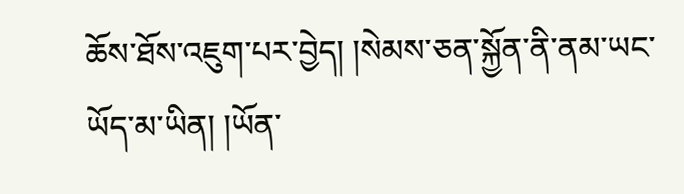ཆོས་ཐོས་འཇུག་པར་བྱེད། །སེམས་ཅན་སྐྱོན་ནི་ནམ་ཡང་ཡོད་མ་ཡིན། །ཡོན་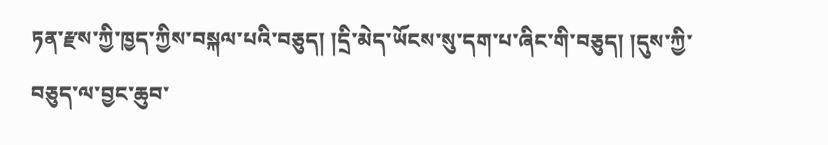ཏན་རྫས་ཀྱི་ཁྱད་ཀྱིས་བསྐལ་པའི་བཅུད། །དྲི་མེད་ཡོངས་སུ་དག་པ་ཞིང་གི་བཅུད། །དུས་ཀྱི་བཅུད་ལ་བྱང་ཆུབ་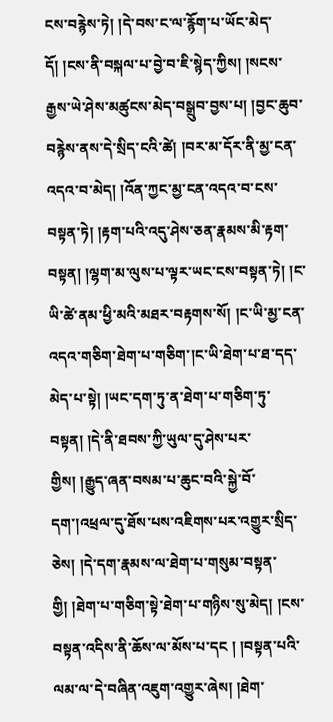ངས་བརྙེས་ཏེ། །དེ་བས་ང་ལ་རྙོག་པ་ཡོང་མེད་དོ། །ངས་ནི་བསྐལ་པ་བྱེ་བ་ཇི་སྙེད་ཀྱིས། །སངས་རྒྱས་ཡེ་ཤེས་མཚུངས་མེད་བསྒྲུབ་བྱས་པ། །བྱང་ཆུབ་བརྙེས་ནས་དེ་སྲིད་ངའི་ཚེ། །བར་མ་དོར་ནི་མྱ་ངན་འདའ་བ་མེད། །འོན་ཀྱང་མྱ་ངན་འདའ་བ་ངས་བསྟན་ཏེ། །རྟག་པའི་འདུ་ཤེས་ཅན་རྣམས་མི་རྟག་བསྟན། །ལྷག་མ་ལུས་པ་ལྟར་ཡང་ངས་བསྟན་ཏེ། །ང་ཡི་ཚེ་ནམ་ཕྱི་མའི་མཐར་བརྟགས་སོ། །ང་ཡི་མྱ་ངན་འདའ་གཅིག་ཐེག་པ་གཅིག་།ང་ཡི་ཐེག་པ་ཐ་དད་མེད་པ་སྟེ། །ཡང་དག་ཏུ་ན་ཐེག་པ་གཅིག་ཏུ་བསྟན། །དེ་ནི་ཐབས་ཀྱི་ཡུལ་དུ་ཤེས་པར་གྱིས། །རྒྱུད་ཞན་བསམ་པ་ཆུང་བའི་སྐྱེ་བོ་དག་།འཕྲལ་དུ་ཐོས་པས་འཇིགས་པར་འགྱུར་སྲིད་ཅེས། །དེ་དག་རྣམས་ལ་ཐེག་པ་གསུམ་བསྟན་གྱི། །ཐེག་པ་གཅིག་སྟེ་ཐེག་པ་གཉིས་སུ་མེད། །ངས་བསྟན་འདིས་ནི་ཆོས་ལ་མོས་པ་དང ། །བསྟན་པའི་ལམ་ལ་དེ་བཞིན་འཇུག་འགྱུར་ཞེས། །ཐེག་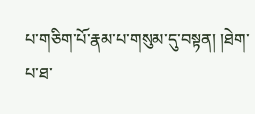པ་གཅིག་པོ་རྣམ་པ་གསུམ་དུ་བསྟན། །ཐེག་པ་ཐ་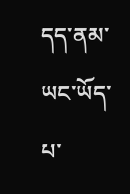དད་ནམ་ཡང་ཡོད་པ་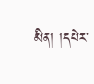མིན། །དཔེར་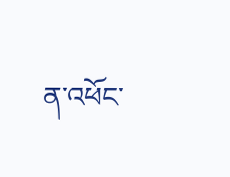ན་འཕོང་